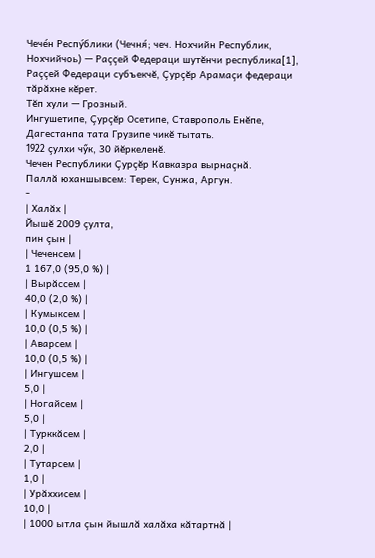Чече́н Респу́блики (Чечня́; чеч. Нохчийн Республик, Нохчийчоь) — Раççей Федераци шутĕнчи республика[1], Раççей Федераци субъекчĕ, Çурçĕр Арамаçи федераци тăрăхне кĕрет.
Тĕп хули — Грозный.
Ингушетипе, Çурçĕр Осетипе, Ставрополь Енĕпе, Дагестанпа тата Грузипе чикĕ тытать.
1922 çулхи чӳк, 30 йĕркеленĕ.
Чечен Республики Çурçĕр Кавказра вырнаçнă.
Паллă юханшывсем: Терек, Сунжа, Аргун.
-
| Халăх |
Йышĕ 2009 çулта,
пин çын |
| Чеченсем |
1 167,0 (95,0 %) |
| Вырăссем |
40,0 (2,0 %) |
| Кумыксем |
10,0 (0,5 %) |
| Аварсем |
10,0 (0,5 %) |
| Ингушсем |
5,0 |
| Ногайсем |
5,0 |
| Турккăсем |
2,0 |
| Тутарсем |
1,0 |
| Урăххисем |
10,0 |
| 1000 ытла çын йышлă халăха кăтартнă |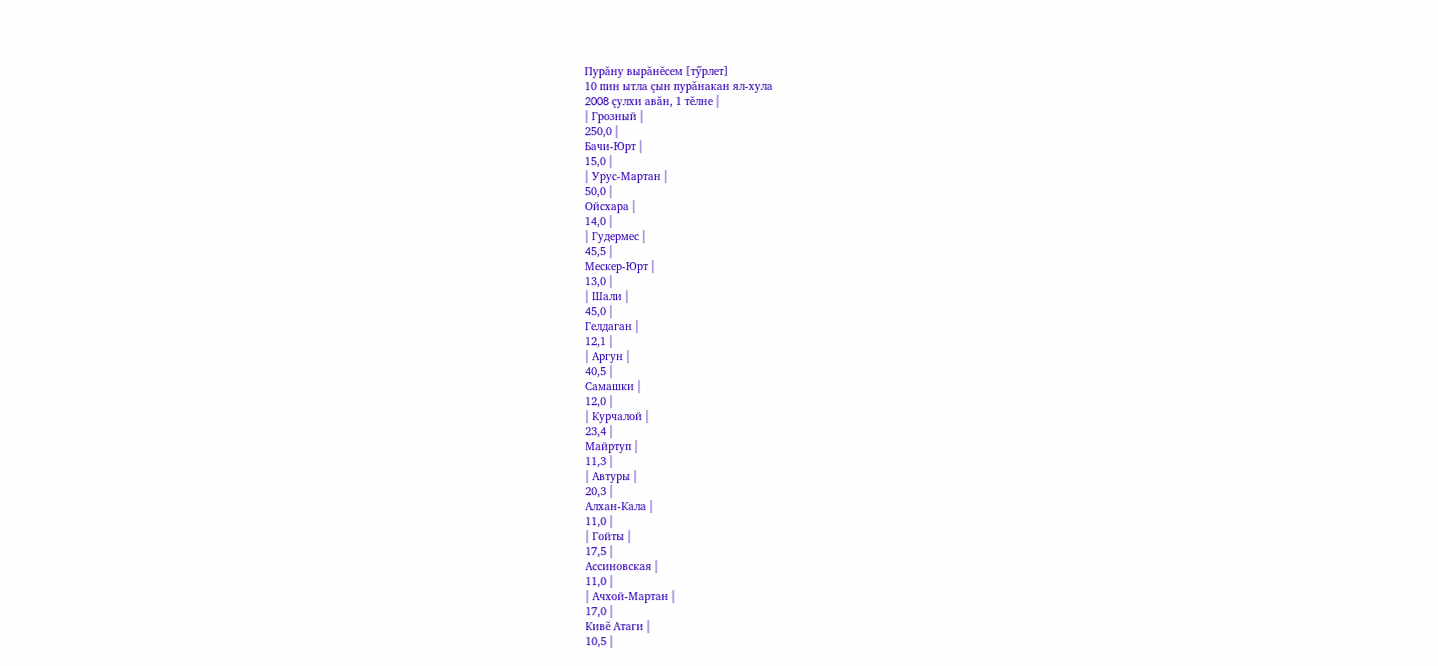Пурăну вырăнĕсем [тӳрлет]
10 пин ытла çын пурăнакан ял-хула
2008 çулхи авăн, 1 тĕлне |
| Грозный |
250,0 |
Бачи-Юрт |
15,0 |
| Урус-Мартан |
50,0 |
Ойсхара |
14,0 |
| Гудермес |
45,5 |
Мескер-Юрт |
13,0 |
| Шали |
45,0 |
Гелдаган |
12,1 |
| Аргун |
40,5 |
Самашки |
12,0 |
| Курчалой |
23,4 |
Майртуп |
11,3 |
| Автуры |
20,3 |
Алхан-Кала |
11,0 |
| Гойты |
17,5 |
Ассиновская |
11,0 |
| Ачхой-Мартан |
17,0 |
Кивĕ Атаги |
10,5 |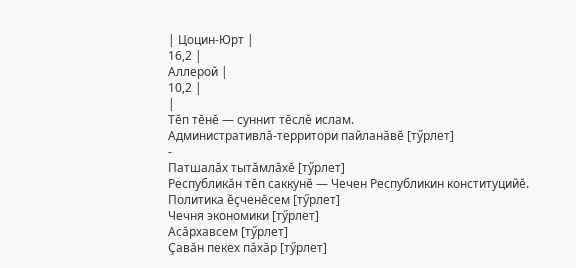| Цоцин-Юрт |
16,2 |
Аллерой |
10,2 |
|
Тĕп тĕнĕ — суннит тĕслĕ ислам.
Административлă-территори пайланăвĕ [тӳрлет]
-
Патшалăх тытăмлăхĕ [тӳрлет]
Республикăн тĕп саккунĕ — Чечен Республикин конституцийĕ.
Политика ĕçченĕсем [тӳрлет]
Чечня экономики [тӳрлет]
Асăрхавсем [тӳрлет]
Çавăн пекех пăхăр [тӳрлет]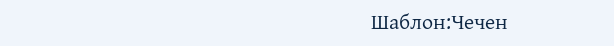Шаблон:Чечен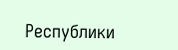Республики